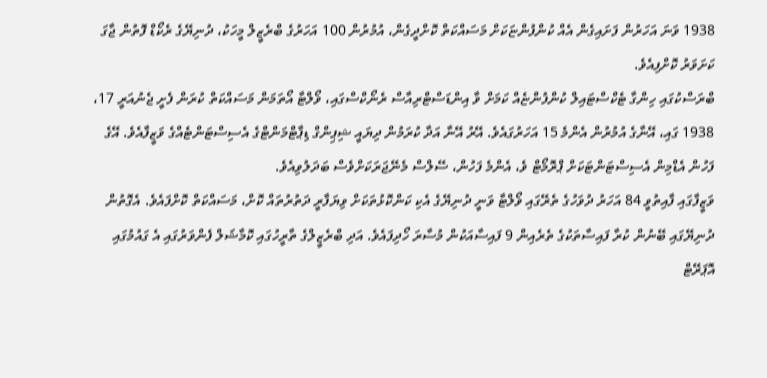1938 ވަނަ އަހަރުން ފަށައިގެން އެއް ކުންފުންޏަކަށް މަސައްކަތް ކޮށްދީގެން، އުމުރުން 100 އަހަރުގެ ބްރެޒީލް މީހަކު، ދުނިޔޭގެ ރެކޯޑް ފޮތުން ޖާގަ ކަށަވަރު ކޮށްފިއެވެ.
ބްރަސްކުގައި ހިންގާ ޓެކްސްޓައިލް ކުންފުންޏެއް ކަމަށް ވާ އިންޑަސްޓްރިއާސް ރެނޯކްސްގައި، ވޯލްޓާ އޯތަމަން މަސައްކަތް ކުރަން ފެށީ ޖެނުއަރީ 17، 1938 ގައި، އޭނާގެ އުމުރުން އެންމެ 15 އަހަރުގައެވެ. އޭރު އޭނާ އަދާ ކުރަމުން ދިޔައީ ޝިޕިންގް ޑިޕާޓްމަންޓްގެ އެސިސްޓަންޓެއްގެ ވަޒީފާއެވެ. އޭގެ ފަހުން އެޑްމިން އެސިސްޓަންޓަކަށް ޕްރޮމޯޓް ވެ، އެންމެ ފަހުން، ސޭލްސް މެނޭޖަރަކަށްވެސް ބަދަލުވިއެވެ.
ވަޒީފާގައި ފާއިތުވީ 84 އަހަރު ދުވަހުގެ ތެރޭގައި ވޯލްޓާ ވަނީ ދުނިޔޭގެ އެކި ކަންކޮޅުތަކަށް ވިޔަފާރީ ދަތުރުތައް ކޮށް، މަސައްކަތް ކޮށްފައެވެ. އެގޮތުން ދުނިޔޭގައި ބޭނުން ކުރާ ފައިސާތަކުގެ ތެރެއިން 9 ފައިސާއަކުން މުސާރަ ހޯދިފައެވެ. އަދި ބްރެޒީލްގެ ތާރީހުގައި ކޮމާޝަލް ފެންވަރުގައި އެ ގައުމުގައި އޮޕަރޭޓް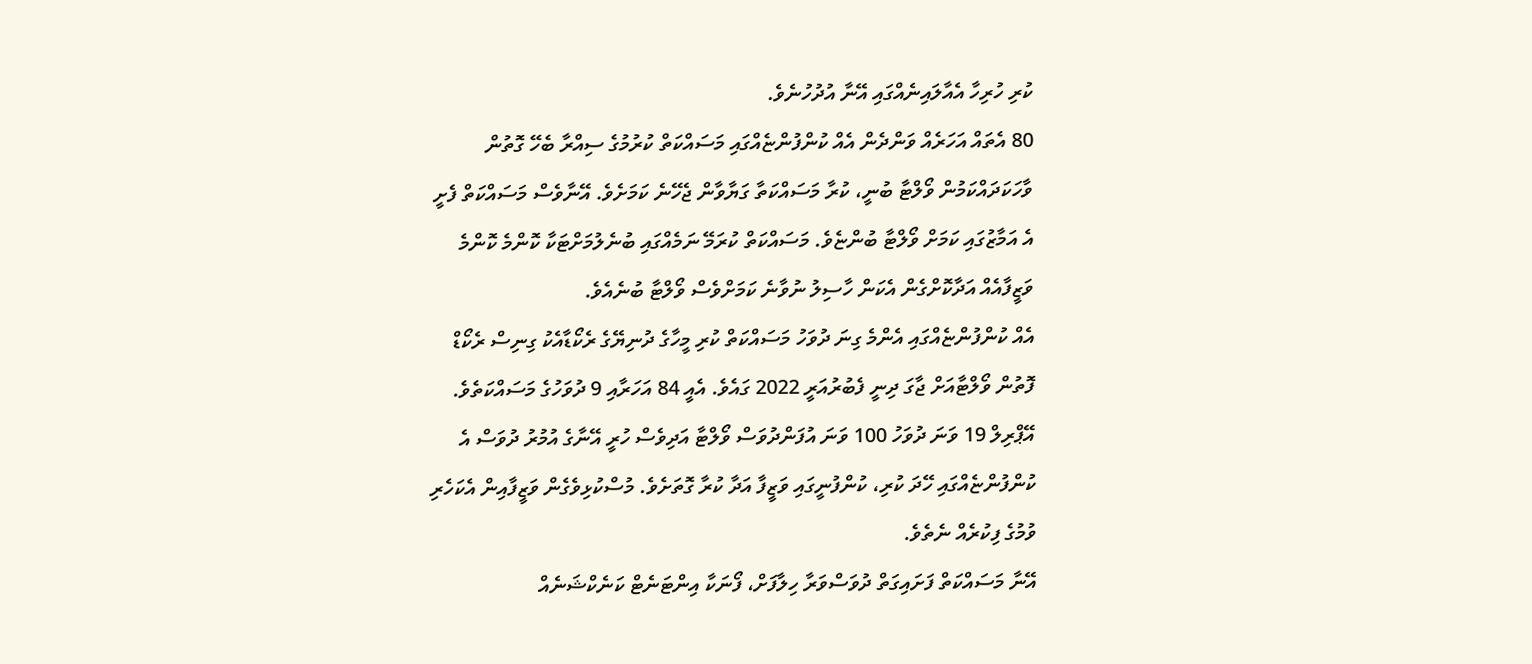ކުރި ހުރިހާ އެއާލައިނެއްގައި އޭނާ އުދުހުނެވެ.
80 އެތައް އަހަރެއް ވަންދެން އެއް ކުންފުންޏެއްގައި މަސައްކަތް ކުރުމުގެ ސިއްރާ ބެހޭ ގޮތުން ވާހަކަދައްކަމުން ވޯލްޓާ ބުނީ، ކުރާ މަސައްކަތާ ގަޔާވާން ޖެހޭނެ ކަމަށެވެ. އޭނާވެސް މަސައްކަތް ފެށީ އެ އަމާޒުގައި ކަމަށް ވޯލްޓާ ބުންޏެވެ. މަސައްކަތް ކުރަމޭ ނަމެއްގައި ބުނެލުމަށްޓަކާ ކޮންމެ ކޮންމެ ވަޒީފާއެއް އަދާކޮށްގެން އެކަން ހާސިލު ނުވާނެ ކަމަށްވެސް ވޯލްޓާ ބުނެއެވެ.
އެއް ކުންފުންޏެއްގައި އެންމެ ގިނަ ދުވަހު މަސައްކަތް ކުރި މީހާގެ ދުނިޔޭގެ ރެކޯޑާއެކު ގިނިސް ރެކޯޑް ފޮތުން ވޯލްޓާއަށް ޖާގަ ދިނީ ފެބުރުއަރީ 2022 ގައެވެ. އެއީ 84 އަހަރާއި 9 ދުވަހުގެ މަސައްކަތެވެ. އޭޕްރިލް 19 ވަނަ ދުވަހު 100 ވަނަ އުފަންދުވަސް ވޯލްޓާ އަދިވެސް ހުރީ އޭނާގެ އުމުރު ދުވަސް އެ ކުންފުންޏެއްގައި ހޭދަ ކުރި، ކުންފުނީގައި ވަޒީފާ އަދާ ކުރާ ގޮތަށެވެ. މުސްކުޅިވެގެން ވަޒީފާއިން އެކަހެރި ވުމުގެ ފިކުރެއް ނެތެވެ.
އޭނާ މަސައްކަތް ފަށައިގަތް ދުވަސްވަރާ ހިލާފަށް، ފޯނަކާ އިންޓަނެޓް ކަނެކްޝަނެއް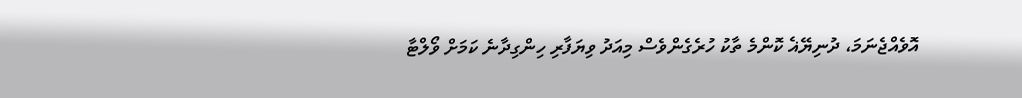އޮވެއްޖެނަމަ، ދުނިޔޭޣެ ކޮންމެ ތާކު ހުރެގެންވެސް މިއަދު ވިޔަފާރި ހިންގިދާނެ ކަމަށް ވޯލްޓާ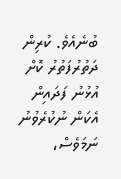ބުނެއެވެ. ކުރިން ދަތުރުފަތުރު ކޮށް އުޅުނު ފަދައިން އެކަން ނުކުރެވުނު ނަމަވެސް،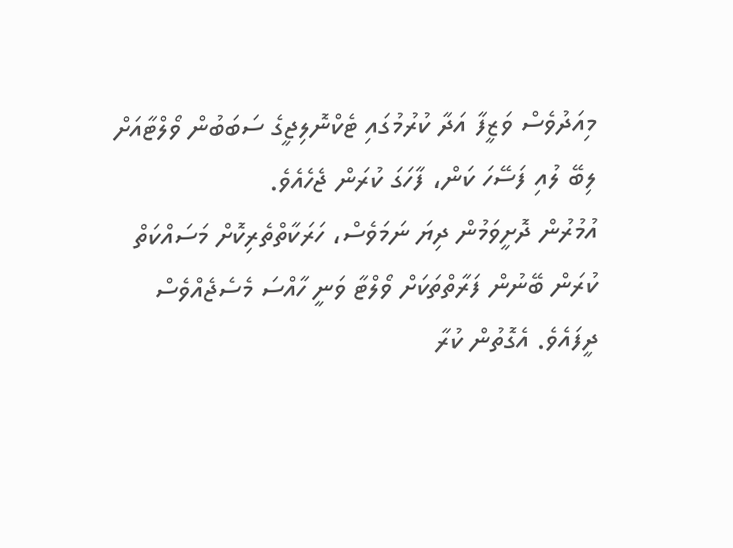މިއަދުވެސް ވަޒީފާ އަދާ ކުރުމުގައި ޓެކްނޮލިޖީގެ ސަބަބުން ވޯލްޓާއަށް ލިބޭ ލުއި ފަސޭހަ ކަން، ފާހަގަ ކުރަން ޖެހެއެވެ.
އުމުރުން ދޮށީވަމުން ދިޔަ ނަމަވެސް، ހަރަކާތްތެރިކޮށް މަސައްކަތް ކުރަން ބޭނުން ފަރާތްތަކަށް ވޯލްޓާ ވަނީ ހާއްސަ މެސެޖެއްވެސް ދީފައެވެ. އެގޮތުން ކުރާ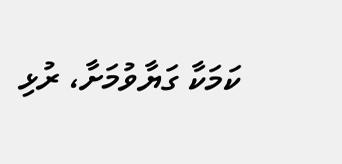ކަމަކާ ގަޔާވުމަށާ، ރުޅި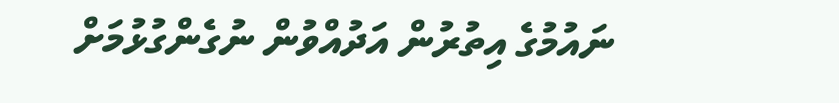ނައުމުގެ އިތުރުން އަދުއްވުން ނުގެންގުޅުމަށް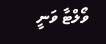ވޯލްޓާ ވަނީ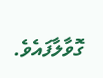ގޮވާލާފައެވެ.